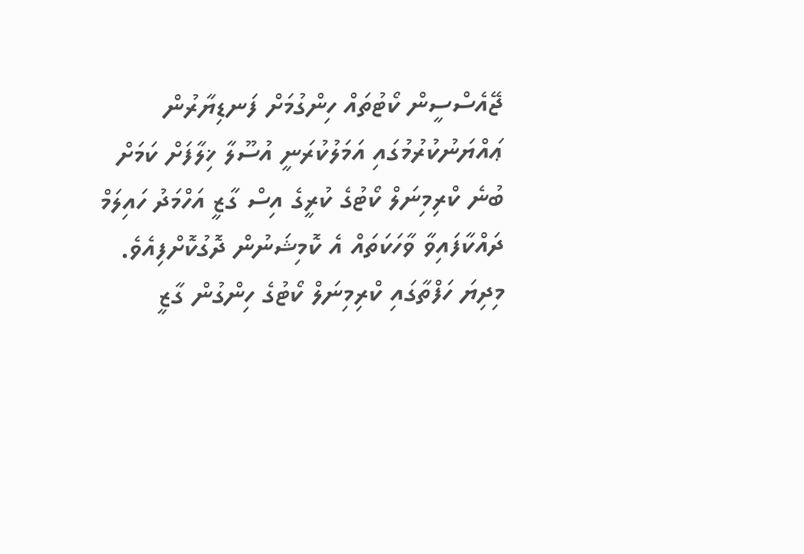ޖޭއެސްސީން ކޯޓުތައް ހިންގުމަށް ފަނޑިޔާރުން ޢައްޔަނުކުރުމުގައި އަމަލުކުރަނީ އުސޫލާ ޚިލާފަށް ކަމަށް ބުނެ ކްރިމިނަލް ކޯޓުގެ ކުރީގެ އިސް ގާޒީ އަހްމަދު ހައިލަމް ދައްކާފައިވާ ވާހަކަތައް އެ ކޮމިޝަނުން ދޮގުކޮށްފިއެވެ.
މިދިޔަ ހަފްތާގައި ކްރިމިނަލް ކޯޓުގެ ހިންގުން ގާޒީ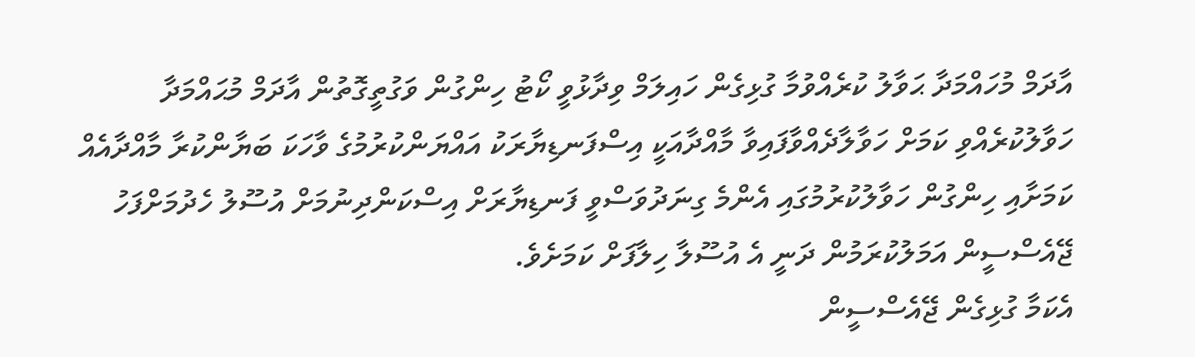އާދަމް މުހައްމަދާ ޙަވާލު ކުރެއްވުމާ ގުޅިގެން ހައިލަމް ވިދާޅުވީ ކޯޓު ހިންގުން ވަގުތީގޮތުން އާދަމް މުޙައްމަދާ ހަވާލުކުރެއްވި ކަމަށް ހަވާލާދެއްވާފައިވާ މާއްދާއަކީ އިސްފަނޑިޔާރަކު އައްޔަންކުރުމުގެ ވާހަކަ ބަޔާންކުރާ މާއްދާއެއް ކަމަށާއި ހިންގުން ހަވާލުކުރުމުގައި އެންމެ ގިނަދުވަސްވީ ފަނޑިޔާރަށް އިސްކަންދިނުމަށް އުސޫލު ހެދުމަށްފަހު ޖޭއެސްސީން އަމަލުކުރަމުން ދަނީ އެ އުސޫލާ ހިލާފަށް ކަމަށެވެ.
އެކަމާ ގުޅިގެން ޖޭއެސްސީން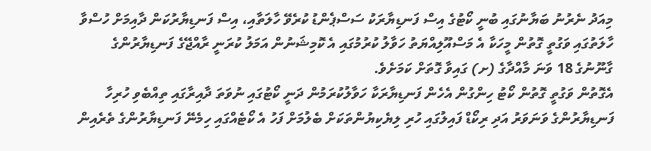މިއަދު ނެރުނު ބަޔާނުގައި ބުނީ ކޯޓުގެ އިސް ފަނޑިޔާރަކު ސަސްޕެންޑު ކުރެވޭ ހާލަތާއި، އިސް ފަނޑިޔާރުކަން ދާއިމަށް ހުސްވާ ހާލަތުގައި ވަގުތީ ގޮތުން މީހަކާ އެ މަސްއޫލިއްޔަތު ހަވާލު ކުރުމުގައި އެ ކޮމިޝަނުން އަމަލު ކުރަނީ ރާއްޖޭގެ ފަނޑިޔާރުންގެ ގާނޫނުގެ 18 ވަނަ މާއްދާގެ (ށ) ގައިވާ ގޮތަށް ކަމަށެވެ.
އެގޮތުން ވަގުތީ ގޮތުން ކޯޓު ހިންގުން އެހެން ފަނޑިޔާރަކާ ހަވާލުކުރަމުން ދަނީ ކޯޓުގައި ނުވަތަ ދާއިރާގައި ތިއްބެވި ހުރިހާ ފަނޑިޔާރުންގެ ވަނަވަރު އަދި ރިކޯޑް ފައިލުގައި ހުރި ލިޔެކިޔުންތަކަށް ބެލުމަށް ފަހު އެ ކޯޓެއްގައި ހިމެނޭ ފަނޑިޔާރުންގެ ތެރެއިން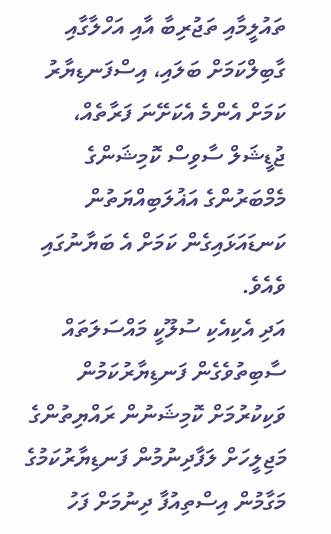ތައުލީމާއި ތަޖުރިބާ އާއި އަހްލާގާއި ގާބިލްކަމަށް ބަލައި، އިސްފަނޑިޔާރު ކަމަށް އެންމެ އެކަށޭނަ ފަރާތެއް، ޖުޑީޝަލް ސާވިސް ކޮމިޝަންގެ މެމްބަރުންގެ އަޣުލަބިއްޔަތުން ކަނޑައަޅައިގެން ކަމަށް އެ ބަޔާނުގައި ވެއެވެ.
އަދި އެކިއެކި ސުލޫކީ މައްސަލަތައް ސާބިތުވެގެން ފަނޑިޔާރުކަމުން ވަކިކުރުމަށް ކޮމިޝަނުން ރައްޔިތުންގެ މަޖިލީހަށް ލަފާދިނުމުން ފަނޑިޔާރުކަމުގެ މަގާމުން އިސްތިއުފާ ދިނުމަށް ފަހު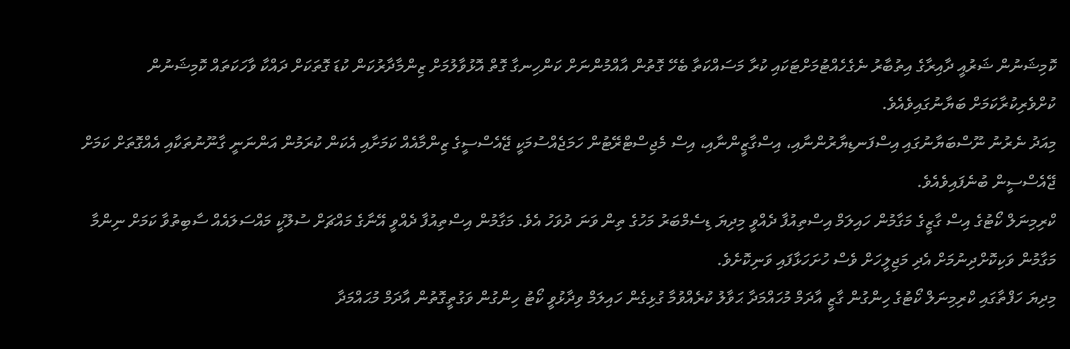ކޮމިޝަނުން ޝަރުއީ ދާއިރާގެ އިތުބާރު ނެގެހެއްޓުމަށްޓަކައި ކުރާ މަސައްކަތާ ބެހޭ ގޮތުން އާއްމުންނަށް ކަންހިނގާ ގޮތް އޮޅުވާލުމަށް ޒިންމާދާރުކަން ކުޑަ ގޮތަކަށް ދައްކާ ވާހަކަތައް ކޮމިޝަނުން ކުށްވެރިކުރާކަމަށް ބަޔާނުގައިވެއެވެ.
މިއަދު ނެރުނު ނޫސްބަޔާނުގައި އިސްފަނޑިޔާރުންނާއި، އިސްގާޒީންނާއި، އިސް މެޖިސްޓްރޭޓުން ހަމަޖެއްސުމަކީ ޖޭއެސްސީގެ ޒިންމާއެއް ކަމަށާއި އެކަން ކުރަމުން އަންނަނީ ގާނޫނުތަކާއި އެއްގޮތަށް ކަމަށް ޖޭއެސްސީން ބުނެފައިވެއެވެ.
ކްރިމިނަލް ކޯޓުގެ އިސް ގާޒީގެ މަގާމުން ހައިލަމް އިސްތިއުފާ ދެއްވީ މިދިޔަ ޑިސެމްބަރު މަހުގެ ތިން ވަނަ ދުވަހު އެވެ. މަގާމުން އިސްތިއުފާ ދެއްވީ އޭނާގެ މައްޗަށް ސުލޫކީ މައްސަލައެއް ސާބިތުވާ ކަމަށް ނިންމާ މަގާމުން ވަކިކޮށްދިނުމަށް އެދި މަޖިލީހަށް ވެސް ހުށަހަޅާފައި ވަނިކޮށެވެ.
މިދިޔަ ހަފްތާގައި ކްރިމިނަލް ކޯޓުގެ ހިންގުން ގާޒީ އާދަމް މުހައްމަދާ ޙަވާލު ކުރެއްވުމާ ގުޅިގެން ހައިލަމް ވިދާޅުވީ ކޯޓު ހިންގުން ވަގުތީގޮތުން އާދަމް މުޙައްމަދާ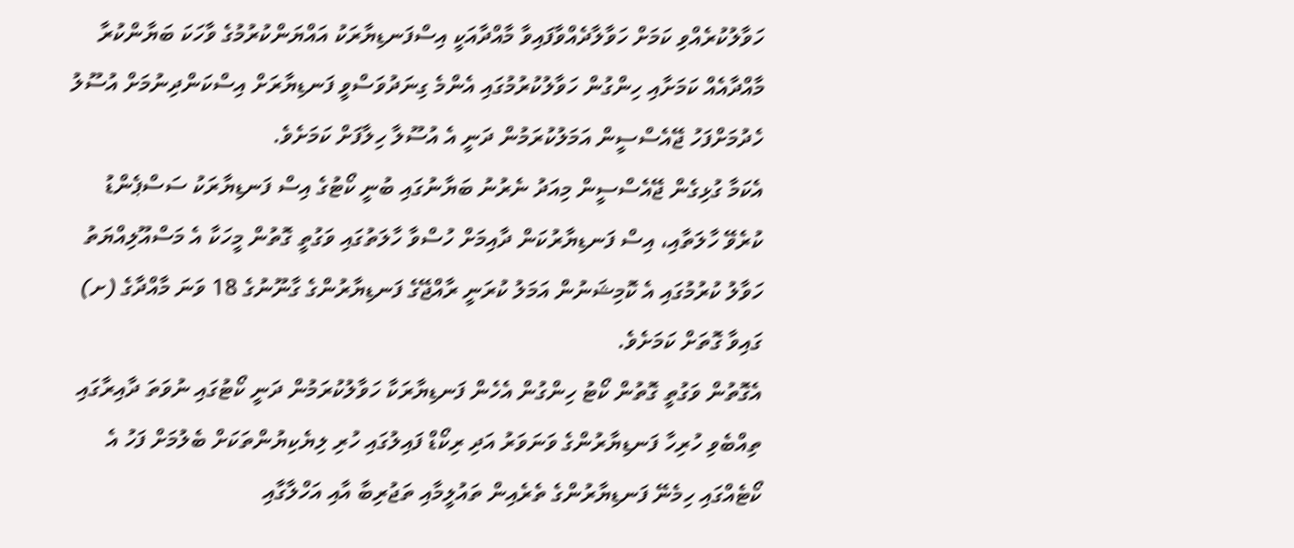ހަވާލުކުރެއްވި ކަމަށް ހަވާލާދެއްވާފައިވާ މާއްދާއަކީ އިސްފަނޑިޔާރަކު އައްޔަންކުރުމުގެ ވާހަކަ ބަޔާންކުރާ މާއްދާއެއް ކަމަށާއި ހިންގުން ހަވާލުކުރުމުގައި އެންމެ ގިނަދުވަސްވީ ފަނޑިޔާރަށް އިސްކަންދިނުމަށް އުސޫލު ހެދުމަށްފަހު ޖޭއެސްސީން އަމަލުކުރަމުން ދަނީ އެ އުސޫލާ ހިލާފަށް ކަމަށެވެ.
އެކަމާ ގުޅިގެން ޖޭއެސްސީން މިއަދު ނެރުނު ބަޔާނުގައި ބުނީ ކޯޓުގެ އިސް ފަނޑިޔާރަކު ސަސްޕެންޑު ކުރެވޭ ހާލަތާއި، އިސް ފަނޑިޔާރުކަން ދާއިމަށް ހުސްވާ ހާލަތުގައި ވަގުތީ ގޮތުން މީހަކާ އެ މަސްއޫލިއްޔަތު ހަވާލު ކުރުމުގައި އެ ކޮމިޝަނުން އަމަލު ކުރަނީ ރާއްޖޭގެ ފަނޑިޔާރުންގެ ގާނޫނުގެ 18 ވަނަ މާއްދާގެ (ށ) ގައިވާ ގޮތަށް ކަމަށެވެ.
އެގޮތުން ވަގުތީ ގޮތުން ކޯޓު ހިންގުން އެހެން ފަނޑިޔާރަކާ ހަވާލުކުރަމުން ދަނީ ކޯޓުގައި ނުވަތަ ދާއިރާގައި ތިއްބެވި ހުރިހާ ފަނޑިޔާރުންގެ ވަނަވަރު އަދި ރިކޯޑް ފައިލުގައި ހުރި ލިޔެކިޔުންތަކަށް ބެލުމަށް ފަހު އެ ކޯޓެއްގައި ހިމެނޭ ފަނޑިޔާރުންގެ ތެރެއިން ތައުލީމާއި ތަޖުރިބާ އާއި އަހްލާގާއި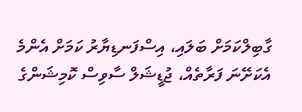ގާބިލްކަމަށް ބަލައި، އިސްފަނޑިޔާރު ކަމަށް އެންމެ އެކަށޭނަ ފަރާތެއް، ޖުޑީޝަލް ސާވިސް ކޮމިޝަންގެ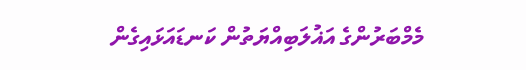މެމްބަރުންގެ އަޣުލަބިއްޔަތުން ކަނޑައަޅައިގެން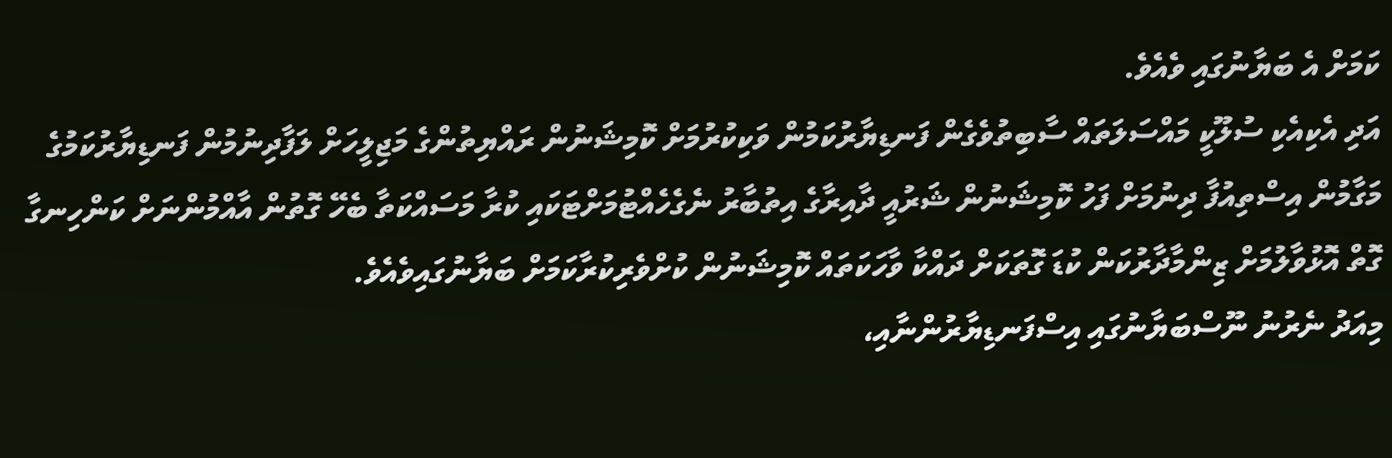ކަމަށް އެ ބަޔާނުގައި ވެއެވެ.
އަދި އެކިއެކި ސުލޫކީ މައްސަލަތައް ސާބިތުވެގެން ފަނޑިޔާރުކަމުން ވަކިކުރުމަށް ކޮމިޝަނުން ރައްޔިތުންގެ މަޖިލީހަށް ލަފާދިނުމުން ފަނޑިޔާރުކަމުގެ މަގާމުން އިސްތިއުފާ ދިނުމަށް ފަހު ކޮމިޝަނުން ޝަރުއީ ދާއިރާގެ އިތުބާރު ނެގެހެއްޓުމަށްޓަކައި ކުރާ މަސައްކަތާ ބެހޭ ގޮތުން އާއްމުންނަށް ކަންހިނގާ ގޮތް އޮޅުވާލުމަށް ޒިންމާދާރުކަން ކުޑަ ގޮތަކަށް ދައްކާ ވާހަކަތައް ކޮމިޝަނުން ކުށްވެރިކުރާކަމަށް ބަޔާނުގައިވެއެވެ.
މިއަދު ނެރުނު ނޫސްބަޔާނުގައި އިސްފަނޑިޔާރުންނާއި،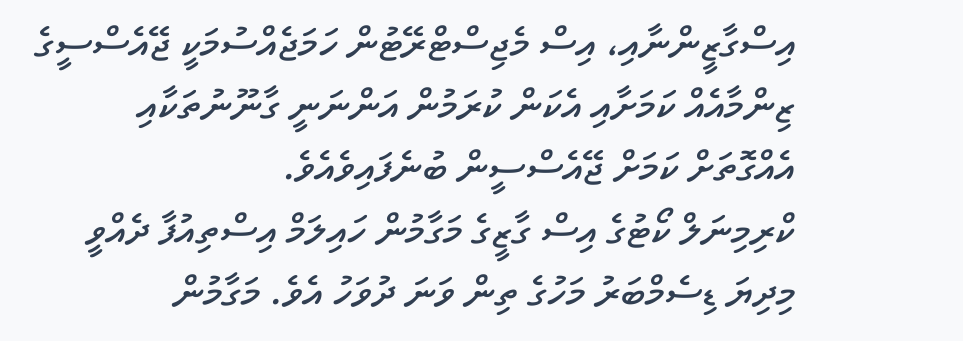އިސްގާޒީންނާއި، އިސް މެޖިސްޓްރޭޓުން ހަމަޖެއްސުމަކީ ޖޭއެސްސީގެ ޒިންމާއެއް ކަމަށާއި އެކަން ކުރަމުން އަންނަނީ ގާނޫނުތަކާއި އެއްގޮތަށް ކަމަށް ޖޭއެސްސީން ބުނެފައިވެއެވެ.
ކްރިމިނަލް ކޯޓުގެ އިސް ގާޒީގެ މަގާމުން ހައިލަމް އިސްތިއުފާ ދެއްވީ މިދިޔަ ޑިސެމްބަރު މަހުގެ ތިން ވަނަ ދުވަހު އެވެ. މަގާމުން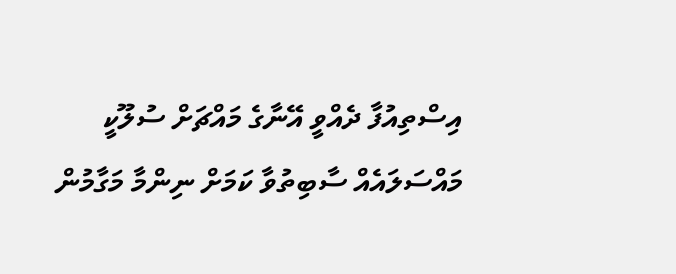އިސްތިއުފާ ދެއްވީ އޭނާގެ މައްޗަށް ސުލޫކީ މައްސަލައެއް ސާބިތުވާ ކަމަށް ނިންމާ މަގާމުން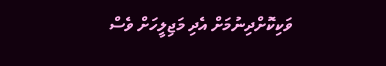ވަކިކޮށްދިނުމަށް އެދި މަޖިލީހަށް ވެސް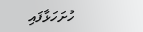ހުށަހަޅާފައި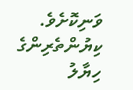ވަނިކޮށެވެ.
ކިޔުންތެރިންގެ ހިޔާލު